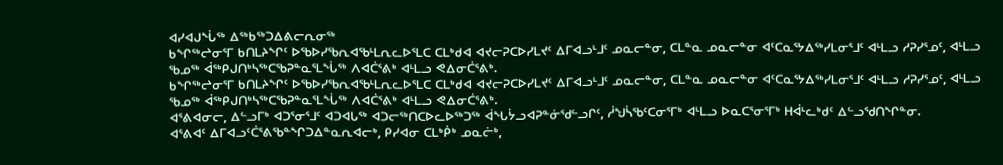ᐊᓯᐊᒍᖔᖅ ᐃᖅᑲᖅᑐᐃᕕᓕᕆᓂᖅ
ᑲᖏᖅᖠᓂᕐᒥ ᑲᑎᒪᔨᖏᑦ ᐅᖃᐅᓯᖃᕆᐊᖃᒻᒪᕆᓚᐅᕐᒪᑕ ᑕᒪᒃᑯᐊ ᐊᔪᓕᕈᑕᐅᓯᒪᔪᑦ ᐃᒥᐊᓗᒻᒧᑦ ᓄᓇᓕᓐᓂ, ᑕᒪᓐᓇ ᓄᓇᓕᓐᓂ ᐊᑦᑕᓇᕐᔭᐃᖅᓯᒪᓂᕐᒧᑦ ᐊᒻᒪᓗ ᓱᕈᓯᕐᓄᑦ, ᐊᒻᒪᓗ ᖃᓄᖅ ᐋᖅᑭᒍᑎᒃᓴᖅᑕᖃᕈᓐᓇᕐᒪᖔᖅ ᐱᐊᑖᕐᕕᒃ ᐊᒻᒪᓗ ᕙᐃᓂᑖᕐᕕᒃ.
ᑲᖏᖅᖠᓂᕐᒥ ᑲᑎᒪᔨᖏᑦ ᐅᖃᐅᓯᖃᕆᐊᖃᒻᒪᕆᓚᐅᕐᒪᑕ ᑕᒪᒃᑯᐊ ᐊᔪᓕᕈᑕᐅᓯᒪᔪᑦ ᐃᒥᐊᓗᒻᒧᑦ ᓄᓇᓕᓐᓂ, ᑕᒪᓐᓇ ᓄᓇᓕᓐᓂ ᐊᑦᑕᓇᕐᔭᐃᖅᓯᒪᓂᕐᒧᑦ ᐊᒻᒪᓗ ᓱᕈᓯᕐᓄᑦ, ᐊᒻᒪᓗ ᖃᓄᖅ ᐋᖅᑭᒍᑎᒃᓴᖅᑕᖃᕈᓐᓇᕐᒪᖔᖅ ᐱᐊᑖᕐᕕᒃ ᐊᒻᒪᓗ ᕙᐃᓂᑖᕐᕕᒃ.
ᐊᕐᕕᐊᓂᓕ, ᐃᓪᓗᒥᒃ ᐊᑐᕐᓂᕐᒧᑦ ᐊᑐᐊᒐᖅ ᐊᑐᓕᖅᑎᑕᐅᓚᐅᖅᑐᖅ ᐋᖓᔮᓗᐊᕈᓐᓃᖁᓪᓗᒋᑦ, ᓲᖑᓵᖃᑦᑕᓂᕐᒥᒃ ᐊᒻᒪᓗ ᐅᓇᑕᕐᓂᕐᒥᒃ ᕼᐋᒻᓚᒃᑯᑦ ᐃᓪᓗᖁᑎᖏᓐᓂ.
ᐊᕐᕕᐊᑦ ᐃᒥᐊᓗᑦᑖᕐᕕᖃᓐᖏᑐᐃᓐᓇᕆᐊᓕᒃ, ᑭᓯᐊᓂ ᑕᒪᒃᑮᒃ ᓄᓇᓖᒃ,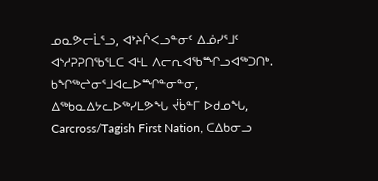ᓄᓇᕗᓕᒫᕐᓗ, ᐊᔾᔨᒌᐸᓗᓐᓂᑦ ᐃᓅᓯᕐᒧᑦ ᐊᔅᓱᕈᕈᑎᖃᕐᒪᑕ ᐊᒻᒪ ᐱᓕᕆᐊᖃᙱᓗᐊᖅᑐᑎᒃ.
ᑲᖏᖅᖠᓂᕐᒧᐊᓚᐅᙱᓐᓂᓐᓂ, ᐃᖅᑲᓇᐃᔭᓚᐅᖅᓯᒪᕗᖓ ᔫᑳᓐᒥ ᐅᑯᓄᖓ, Carcross/Tagish First Nation, ᑕᐃᑲᓂᓗ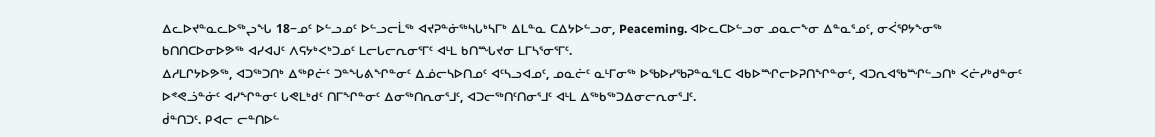ᐃᓚᐅᔪᓐᓇᓚᐅᖅᖢᖓ 18−ᓄᑦ ᐅᓪᓗᓄᑦ ᐅᓪᓗᓕᒫᖅ ᐊᔪᕈᓐᓃᖅᓴᒐᒃᓴᒥᒃ ᐃᒪᓐᓇ ᑕᐃᔭᐅᓪᓗᓂ, Peaceming. ᐊᐅᓚᑕᐅᓪᓗᓂ ᓄᓇᓕᖕᓂ ᐃᓐᓇᕐᓄᑦ, ᓂᐹᕿᔭᖕᓂᖅ ᑲᑎᑎᑕᐅᓂᐅᕗᖅ ᐊᓯᐊᒍᑦ ᐱᕋᔭᒃᐸᒃᑐᓄᑦ ᒪᓕᒐᓕᕆᓂᕐᒥᑦ ᐊᒻᒪ ᑲᑎᙵᔪᓂ ᒪᒥᓴᕐᓂᕐᒥᑦ.
ᐃᓱᒪᒋᔭᐅᕗᖅ, ᐊᑐᖅᑐᑎᒃ ᐃᖅᑭᓖᑦ ᑐᓐᖓᕕᖏᓐᓂᑦ ᐃᓅᓕᓴᐅᑎᓄᑦ ᐊᑦᓴᓗᐊᓄᑦ, ᓄᓇᓖᑦ ᓇᒻᒥᓂᖅ ᐅᖃᐅᓯᖃᕈᓐᓇᕐᒪᑕ ᐊᑲᐅᙱᓕᐅᕈᑎᖏᓐᓂᑦ, ᐊᑐᕆᐊᖃᙱᓪᓗᑎᒃ ᐸᓖᓯᒃᑯᓐᓂᑦ ᐅᕝᕙᓘᓐᓃᑦ ᐊᓯᖏᓐᓂᑦ ᒐᕙᒪᒃᑯᑦ ᑎᒥᖏᓐᓂᑦ ᐃᓂᖅᑎᕆᓂᕐᒧᑦ, ᐊᑐᓕᖅᑎᑦᑎᓂᕐᒧᑦ ᐊᒻᒪ ᐃᖅᑲᖅᑐᐃᓂᓕᕆᓂᕐᒧᑦ.
ᑰᓐᑎᑐᑦ. ᑭᐊᓕ ᓕᓐᑎᐅᓪ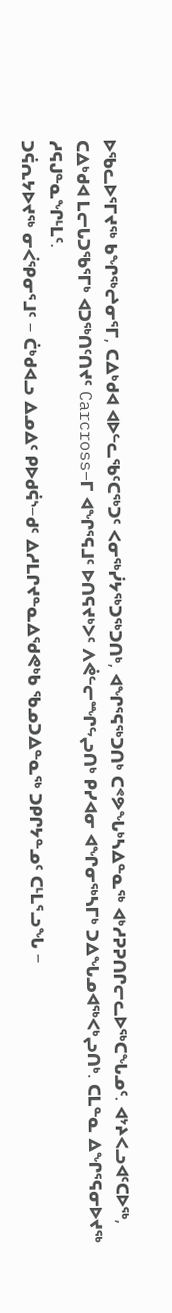ᐅᖃᓚᐅᕐᒥᔪᖅ ᑲᖏᖅᖠᓂᕐᒥ, ᑕᐃᒃᑯᐊ ᐊᐅᓪᓚᖃᑦᑕᖅᑐᑦ ᐸᓂᖅᓰᔭᖅᑐᖅᑐᑎᒃ, ᐊᖏᕐᕋᖅᑐᑎᒃ ᑕᕝᕗᖓᒃᓴᐃᓐᓇᖅ ᐊᒃᓱᕈᕈᑎᒋᓕᓚᐅᖅᑕᖓᓄᑦ. ᐊᔾᔨᐸᓗᐊᑦᑕᐅᖅ, ᑕᐃᒃᑯᐊ ᒪᓕᒐᑐᖃᕐᒥᒃ ᐊᑐᖅᑎᑦᑎᔪᑦ Carcross−ᒥ ᐊᖏᕐᕋᒧᑦ ᐅᑎᕋᔪᒃᐳᑦ ᐱᕚᓪᓕᙱᖦᖢᑎᒃ ᑭᓯᐊᓂ ᐊᖏᓂᖅᓴᒥᒃ ᑐᐃᖓᓄᐊᖅᐸᒃᖢᑎᒃ. ᑕᒪᓐᓇ ᐃᖏᕐᕋᓂᐅᔪᖅ ᓱᕋᒍᓐᓇᖏᒻᒪᑦ.
ᑐᕌᕆᔭᐅᔪᖅ ᓂᐹᕿᓂᕐᒧᑦ − ᑖᒃᑯᐊᓗ ᐃᓄᐃᑦ ᑭᐅᑯᕌᔅ−ᑯᑦ ᐃᓱᒪᒋᔪᓐᓇᐃᖁᕙᒃᑲ ᖃᓄᑐᐃᓐᓇᖅ ᑐᑭᒋᔭᓐᓄᑦ ᑕᒻᒪᕐᓗᖓ −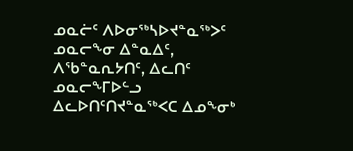ᓄᓇᓖᑦ ᐱᐅᓂᖅᓴᐅᔪᓐᓇᖅᐳᑦ ᓄᓇᓕᖕᓂ ᐃᓐᓇᐃᑦ, ᐱᖃᓐᓇᕆᔭᑎᑦ, ᐃᓚᑎᑦ ᓄᓇᓕᖕᒥᐅᓪᓗ ᐃᓚᐅᑎᑦᑎᔪᓐᓇᖅᐸᑕ ᐃᓄᖕᓂᒃ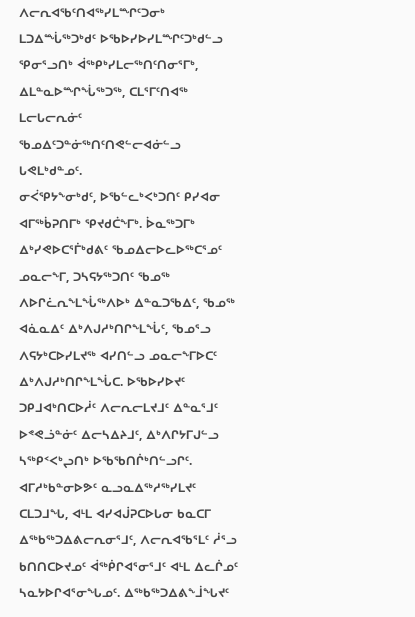ᐱᓕᕆᐊᖃᑦᑎᐊᖅᓯᒪᙱᑦᑐᓂᒃ ᒪᑐᐃᙶᖅᑐᒃᑯᑦ ᐅᖃᐅᓯᐅᓯᒪᙱᑦᑐᒃᑯᓪᓗ ᕿᓂᕐᓗᑎᒃ ᐋᖅᑭᒃᓯᒪᓕᖅᑎᑦᑎᓂᕐᒥᒃ, ᐃᒪᓐᓇᐅᙱᖔᖅᑐᖅ, ᑕᒪᕐᒥᑦᑎᐊᖅ ᒪᓕᒐᓕᕆᓃᑦ ᖃᓄᐃᑦᑐᓐᓃᖅᑎᑦᑎᕙᓪᓕᐊᓃᓪᓗ ᒐᕙᒪᒃᑯᓐᓄᑦ.
ᓂᐹᕿᔭᖕᓂᒃᑯᑦ, ᐅᖃᓪᓚᒃᐸᒃᑐᑎᑦ ᑭᓯᐊᓂ ᐊᒥᖅᑳᕈᑎᒥᒃ ᕿᔪᑯᑖᖕᒥᒃ. ᐆᓇᖅᑐᒥᒃ ᐃᒃᓯᕙᐅᑕᕐᒦᒃᑯᕕᑦ ᖃᓄᐃᓕᐅᓚᐅᖅᑕᕐᓄᑦ ᓄᓇᓕᖕᒥ, ᑐᓴᕋᔭᖅᑐᑎᑦ ᖃᓄᖅ ᐱᐅᒋᓛᕆᖕᒪᖔᖅᐱᐅᒃ ᐃᓐᓇᑐᖃᐃᑦ, ᖃᓄᖅ ᐊᓈᓇᐃᑦ ᐃᒃᐱᒍᓱᒃᑎᒋᖕᒪᖔᑦ, ᖃᓄᕐᓗ ᐱᕋᔭᒃᑕᐅᓯᒪᔪᖅ ᐊᓯᑎᓪᓗ ᓄᓇᓕᖕᒥᐅᑕᑦ ᐃᒃᐱᒍᓱᒃᑎᒋᖕᒪᖔᑕ. ᐅᖃᐅᓯᐅᔪᑦ ᑐᑭᒧᐊᒃᑎᑕᐅᓲᑦ ᐱᓕᕆᓕᒪᔪᒧᑦ ᐃᓐᓇᕐᒧᑦ ᐅᕝᕙᓘᓐᓃᑦ ᐃᓕᓴᐃᔨᒧᑦ, ᐃᒃᐱᒋᔭᒥᒍᓪᓗ ᓴᖅᑭᑉᐸᒃᖢᑎᒃ ᐅᖃᖃᑎᒌᒃᑎᓪᓗᒋᑦ.
ᐊᒥᓱᒃᑲᓐᓂᐅᕗᑦ ᓇᓗᓇᐃᖅᓱᖅᓯᒪᔪᑦ ᑕᒪᑐᒧᖓ, ᐊᒻᒪ ᐊᓯᐊᒎᕈᑕᐅᒐᓂ ᑲᓇᑕᒥ ᐃᖅᑲᖅᑐᐃᕕᓕᕆᓂᕐᒧᑦ, ᐱᓕᕆᐊᖃᕐᒪᑦ ᓲᕐᓗ ᑲᑎᑎᑕᐅᔪᓄᑦ ᐋᖅᑮᒋᐊᕐᓂᕐᒧᑦ ᐊᒻᒪ ᐃᓚᒌᓄᑦ ᓴᓇᔭᐅᒋᐊᕐᓂᖓᓄᑦ. ᐃᖅᑲᖅᑐᐃᕕᖕᒨᖓᔪᑦ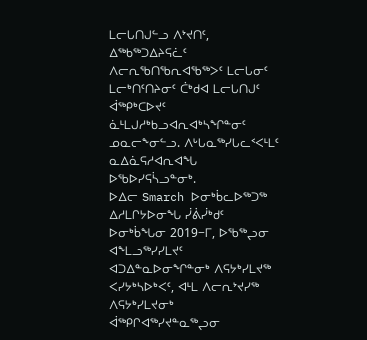ᒪᓕᒐᑎᒍᓪᓗ ᐱᔾᔪᑎᑦ, ᐃᖅᑲᖅᑐᐃᔨᕋᓛᑦ ᐱᓕᕆᖃᑎᖃᕆᐊᖃᖅᐳᑦ ᒪᓕᒐᓂᑦ ᒪᓕᒃᑎᑦᑎᔨᓂᑦ ᑖᒃᑯᐊ ᒪᓕᒐᑎᒍᑦ ᐋᖅᑭᒃᑕᐅᔪᑦ ᓈᒻᒪᒍᓱᒃᑲᓗᐊᕆᐊᒃᓴᖏᓐᓂᑦ ᓄᓇᓕᖕᓂᓪᓗ. ᐱᒡᒐᓇᖅᓯᒐᓚᑉᐸᒻᒪᑦ ᓇᐃᓈᕋᓱᐊᕆᐊᖓ ᐅᖃᐅᓯᕋᓵᓗᓐᓂᒃ.
ᐅᐃᓕ Smarch ᐅᓂᒃᑳᓚᐅᖅᑐᖅ ᐃᓱᒪᒋᔭᐅᓂᖓ ᓰᕖᓰᒃᑯᑦ ᐅᓂᒃᑳᖓᓂ 2019−ᒥ, ᐅᖃᖅᖢᓂ ᐊᖕᒪᓗᖅᓯᓯᒪᔪᑦ ᐊᑐᐃᓐᓇᐅᓂᖏᓐᓂᒃ ᐱᕋᔭᒃᓯᒪᔪᖅ ᐸᓯᔭᒃᓴᐅᒃᐸᑦ, ᐊᒻᒪ ᐱᓕᕆᔾᔪᓯᖅ ᐱᕋᔭᒃᓯᒪᔪᓂᒃ ᐋᖅᑭᒋᐊᖅᓯᔪᓐᓇᖅᖢᓂ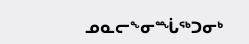ᓄᓇᓕᖕᓂᙶᖅᑐᓂᒃ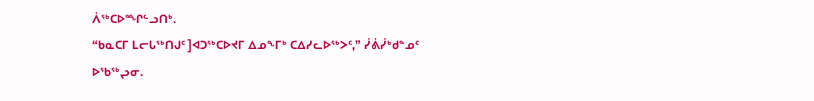ᐲᖅᑕᐅᙱᓪᓗᑎᒃ.
“ᑲᓇᑕᒥ ᒪᓕᒐᖅᑎᒍᑦ ]ᐊᑐᖅᑕᐅᔪᒥ ᐃᓄᖕᒥᒃ ᑕᐃᓯᓚᐅᖅᐳᑦ,” ᓰᕖᓰᒃᑯᓐᓄᑦ ᐅᖃᖅᖢᓂ.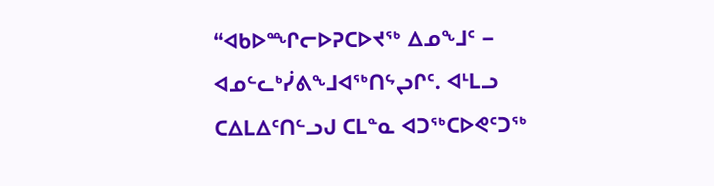“ᐊᑲᐅᙱᓕᐅᕈᑕᐅᔪᖅ ᐃᓄᖕᒧᑦ − ᐊᓄᓪᓚᒃᓰᕕᖕᒧᐊᖅᑎᖦᖢᒋᑦ. ᐊᒻᒪᓗ ᑕᐃᒪᐃᑦᑎᓪᓗᒍ ᑕᒪᓐᓇ ᐊᑐᖅᑕᐅᕙᑦᑐᖅ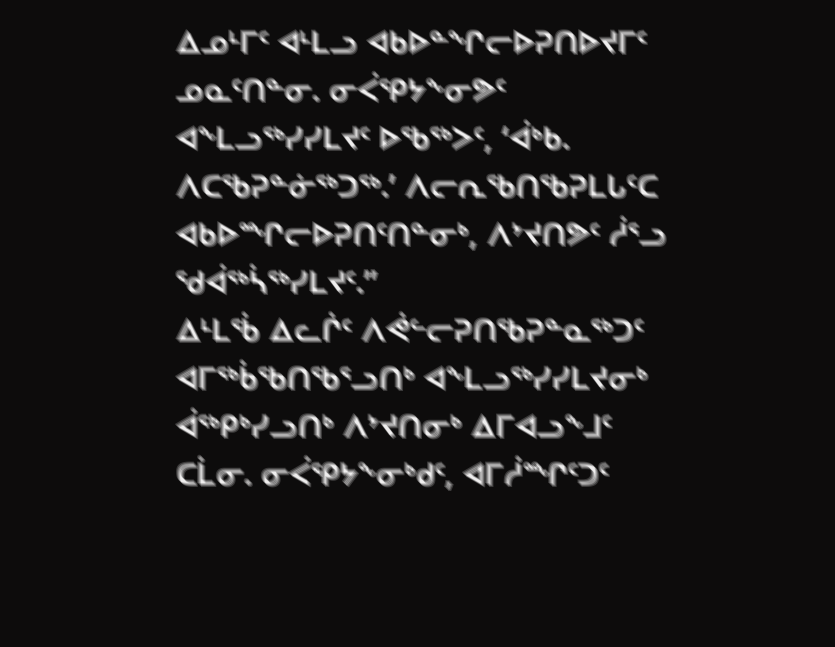ᐃᓄᒻᒥᑦ ᐊᒻᒪᓗ ᐊᑲᐅᓐᖏᓕᐅᕈᑎᐅᔪᒥᑦ ᓄᓇᑦᑎᓐᓂ. ᓂᐹᕿᔭᖕᓂᕗᑦ ᐊᖕᒪᓗᖅᓯᓯᒪᔪᑦ ᐅᖃᖅᐳᑦ, ‘ᐋᒃᑲ. ᐱᑕᖃᕈᓐᓃᖅᑐᖅ.’ ᐱᓕᕆᖃᑎᖃᕈᒪᒐᑦᑕ ᐊᑲᐅᙱᓕᐅᕈᑎᑦᑎᓐᓂᒃ, ᐱᔾᔪᑎᕗᑦ ᓲᕐᓗ ᖁᐋᖅᓵᖅᓯᒪᔪᑦ.”
ᐃᒻᒪᖄ ᐃᓚᒌᑦ ᐱᕚᓪᓕᕈᑎᖃᕈᓐᓇᖅᑐᑦ ᐊᒥᖅᑳᖃᑎᖃᕐᓗᑎᒃ ᐊᖕᒪᓗᖅᓯᓯᒪᔪᓂᒃ ᐋᖅᑭᒃᓯᓗᑎᒃ ᐱᔾᔪᑎᓂᒃ ᐃᒥᐊᓗᖕᒧᑦ ᑕᒫᓂ. ᓂᐹᕿᔭᖕᓂᒃᑯᑦ, ᐊᒥᓲᙱᑦᑐᑦ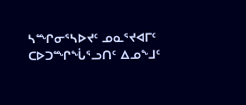ᓴᙱᓂᕐᓴᐅᔪᑦ ᓄᓇᕐᔪᐊᒥᑦ ᑕᐅᑐᙱᖔᕐᓗᑎᑦ ᐃᓄᖕᒧᑦ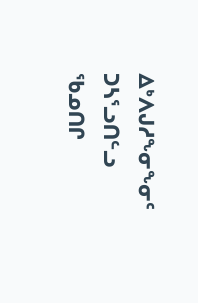ᐃᒃᐱᒍᓱᖕᓂᖕᓂᑦ ᑐᓴᕐᓗᑎᓪᓗ ᖃᓄᑎᒋ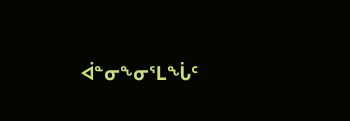ᐋᓐᓂᖕᓂᕐᒪᖔᑦ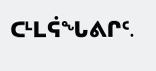ᑕᒻᒪᕌᖓᕕᒋᑦ.